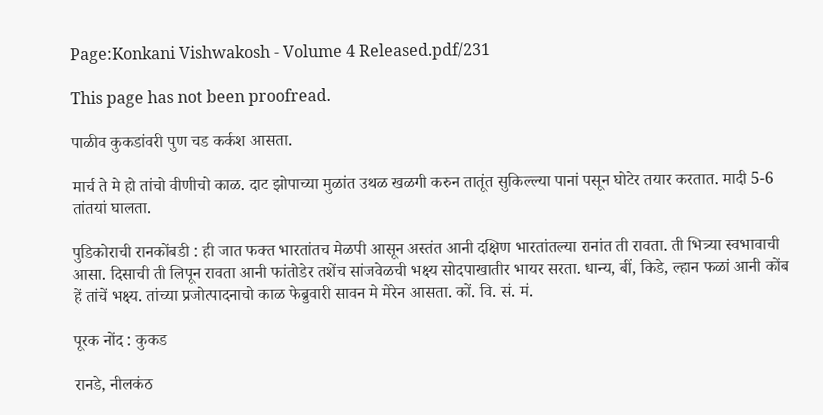Page:Konkani Vishwakosh - Volume 4 Released.pdf/231

This page has not been proofread.

पाळीव कुकडांवरी पुण चड कर्कश आसता.

मार्च ते मे हो तांचो वीणीचो काळ. दाट झोपाच्या मुळांत उथळ खळगी करुन तातूंत सुकिल्ल्या पानां पसून घोटेर तयार करतात. मादी 5-6 तांतयां घालता.

पुडिकोराची रानकोंबडी : ही जात फक्त भारतांतच मेळपी आसून अस्तंत आनी दक्षिण भारतांतल्या रानांत ती रावता. ती भित्र्या स्वभावाची आसा. दिसाची ती लिपून रावता आनी फांतोडेर तशेंच सांजवेळची भक्ष्य सोदपाखातीर भायर सरता. धान्य, बीं, किडे, ल्हान फळां आनी कोंब हें तांचें भक्ष्य. तांच्या प्रजोत्पादनाचो काळ फेब्रुवारी सावन मे मेरेन आसता. कों. वि. सं. मं.

पूरक नोंद : कुकड

रानडे, नीलकंठ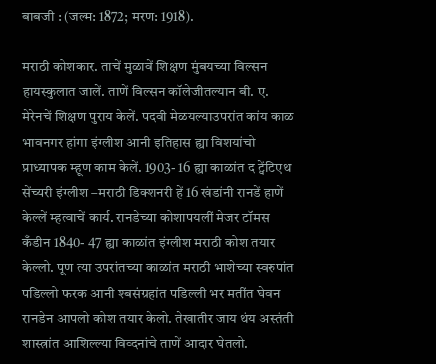बाबजी : (जल्म: 1872; मरण: 1918).

मराठी कोशकार. ताचें मुळावें शिक्षण मुंबयच्या विल्सन हायस्कुलात जालें. ताणें विल्सन कॉलेजीतल्यान बी. ए. मेरेनचें शिक्षण पुराय केलें. पदवी मेळयल्याउपरांत कांय काळ भावनगर हांगा इंग्लीश आनी इतिहास ह्या विशयांचो प्राध्यापक म्हूण काम केलें. 1903- 16 ह्या काळांत द ट्वेंटिएथ सेंच्यरी इंग्लीश –मराठी डिक्शनरी हें 16 खंडांनी रानडें हाणें केल्लें म्हत्वाचें कार्य. रानडेच्या कोशापयलीं मेजर टॉमस कँडीन 1840- 47 ह्या काळांत इंग्लीश मराठी कोश तयार केल्लो. पूण त्या उपरांतच्या काळांत मराठी भाशेच्या स्वरुपांत पडिल्लो फरक आनी श्बसंग्रहांत पडिल्ली भर मतींत घेवन रानडेन आपलो कोश तयार केलो. तेखातीर जाय थंय अस्तंती शास्त्रांत आशिल्ल्या विव्दनांचे ताणें आदार घेतलो.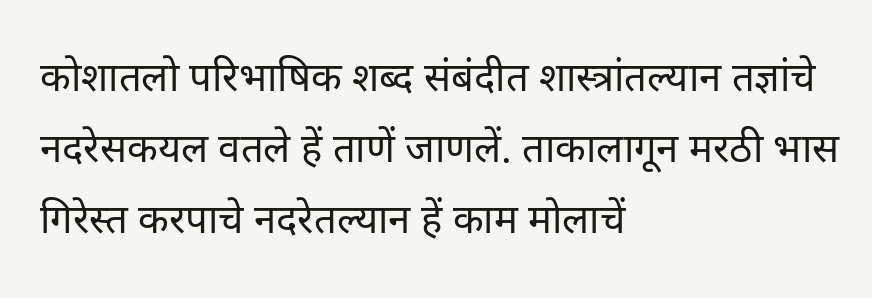कोशातलो परिभाषिक शब्द संबंदीत शास्त्रांतल्यान तज्ञांचे नदरेसकयल वतले हें ताणें जाणलें. ताकालागून मरठी भास गिरेस्त करपाचे नदरेतल्यान हें काम मोलाचें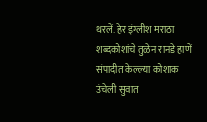थरलें. हेर इंग्लीश मराठा शब्दकोशांचे तुळेन रानडे हाणें संपादीत केल्ल्या कोशाक उंचेली सुवात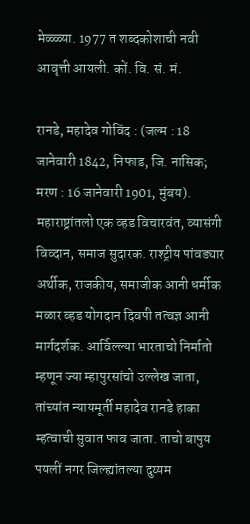मेळ्ळ्या. 1977 त शब्दकोशाची नवी आवृत्ती आयली. कों. वि. सं. मं.

रानडे, महादेव गोविंद : (जल्म : 18 जानेवारी 1842, निफाड, जि. नासिक; मरण : 16 जानेवारी 1901, मुंबय). महाराष्ट्रांतलो एक व्हड विचारवंत, व्यासंगी विव्दान, समाज सुदारक. राश्ट्रीय पांवड्यार अर्थीक, राजकीय, समाजीक आनी धर्मीक मळार व्हड योगदान दिवपी तत्वज्ञ आनी मार्गदर्शक. आर्विल्ल्या भारताचो निर्मातो म्हणून ज्या म्हापुरसांचो उल्लेख जाता, तांच्यांत न्यायमूर्ती महादेव रानडे हाका म्हत्वाची सुवात फाव जाता. ताचो बापुय पयलीं नगर जिल्ह्यांतल्या दुय्यम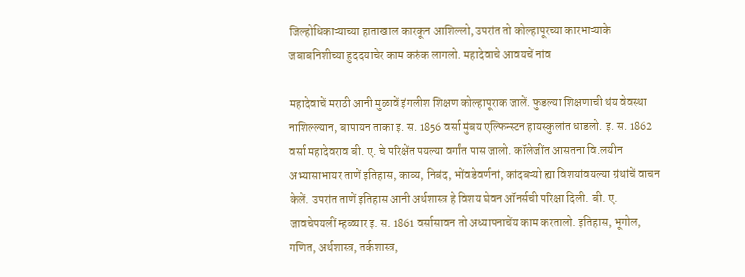जिल्होधिकाऱ्याच्या हाताखाल कारकून आशिल्लो, उपरांत तो कोल्हापूरच्या कारभाऱ्याके जबाबनिशीच्या हुददयाचेर काम करुंक लागलो. महादेवाचे आवयचें नांव

महादेवाचें मराठी आनी मुळावें इंगलीश शिक्षण कोल्हापूराक जालें. फुडल्या शिक्षणाची थंय वेवस्था नाशिल्ल्यान, बापायन ताका इ. स. 1856 वर्सा मुंबय एल्फिन्स्टन हायस्कुलांत धाडलो. इ. स. 1862 वर्सा महादेवराव बी. ए. चे परिक्षेंत पयल्या वर्गांत पास जालो. कॉलेजींत आसतना वि.लयीन अभ्यासाभायर ताणें इतिहास, काव्य, निबंद, भोंवडेवर्णनां, कांदबऱ्यो ह्या विशयांवयल्या ग्रंथांचें वाचन केलें. उपरांत ताणें इतिहास आनी अर्थशास्त्र हे विशय घेवन ऑनर्सची परिक्षा दिली. बी. ए. जावचेपयलीं म्हळ्यार इ. स. 1861 वर्सासावन तो अध्यापनाचेंय काम करतालो. इतिहास, भूगोल, गणित, अर्थशास्त्र, तर्कशास्त्र,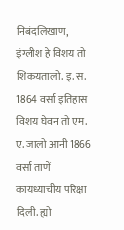निबंदलिखाण, इंग्लीश हे विशय तो शिकयतालो. इ. स. 1864 वर्सा इतिहास विशय घेवन तो एम. ए. जालो आनी 1866 वर्सा ताणें कायध्याचीय परिक्षा दिली. ह्यो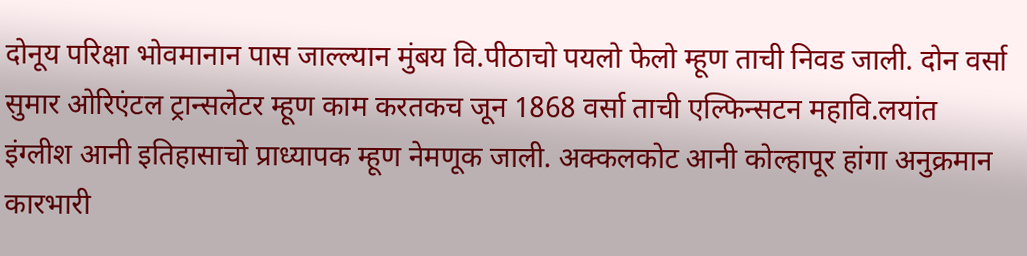दोनूय परिक्षा भोवमानान पास जाल्ल्यान मुंबय वि.पीठाचो पयलो फेलो म्हूण ताची निवड जाली. दोन वर्सा सुमार ओरिएंटल ट्रान्सलेटर म्हूण काम करतकच जून 1868 वर्सा ताची एल्फिन्सटन महावि.लयांत इंग्लीश आनी इतिहासाचो प्राध्यापक म्हूण नेमणूक जाली. अक्कलकोट आनी कोल्हापूर हांगा अनुक्रमान कारभारी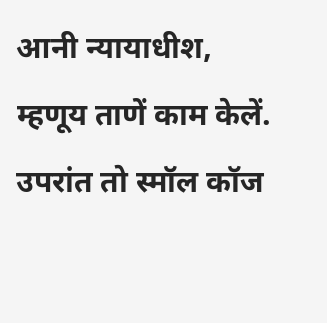आनी न्यायाधीश, म्हणूय ताणें काम केलें. उपरांत तो स्मॉल कॉज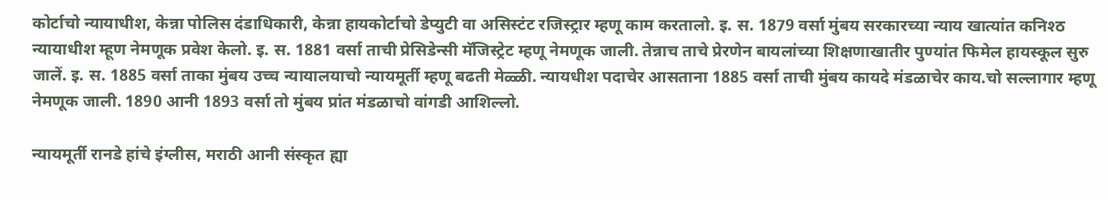कोर्टाचो न्यायाधीश, केन्ना पोलिस दंडाधिकारी, केन्ना हायकोर्टाचो डेप्युटी वा असिस्टंट रजिस्ट्रार म्हणू काम करतालो. इ. स. 1879 वर्सा मुंबय सरकारच्या न्याय खात्यांत कनिश्ठ न्यायाधीश म्हूण नेमणूक प्रवेश केलो. इ. स. 1881 वर्सा ताची प्रेसिडेन्सी मॅजिस्ट्रेट म्हणू नेमणूक जाली. तेन्नाच ताचे प्रेरणेन बायलांच्या शिक्षणाखातीर पुण्यांत फिमेल हायस्कूल सुरु जालें. इ. स. 1885 वर्सा ताका मुंबय उच्च न्यायालयाचो न्यायमूर्ती म्हणू बढती मेळ्ळी. न्यायधीश पदाचेर आसताना 1885 वर्सा ताची मुंबय कायदे मंडळाचेर काय.चो सल्लागार म्हणू नेमणूक जाली. 1890 आनी 1893 वर्सा तो मुंबय प्रांत मंडळाचो वांगडी आशिल्लो.

न्यायमूर्ती रानडे हांचे इंग्लीस, मराठी आनी संस्कृत ह्या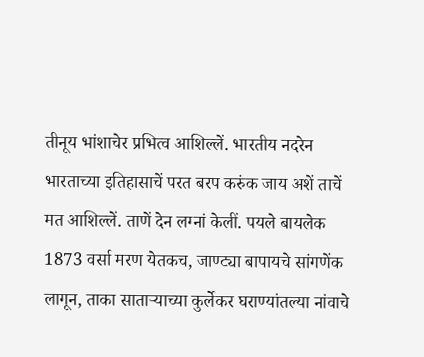तीनूय भांशाचेर प्रभित्व आशिल्लें. भारतीय नदरेन भारताच्या इतिहासाचें परत बरप करुंक जाय अशें ताचें मत आशिल्लें. ताणें देन लग्नां केलीं. पयले बायलेक 1873 वर्सा मरण येतकच, जाण्ट्या बापायचे सांगणेंक लागून, ताका साताऱ्याच्या कुर्लेकर घराण्यांतल्या नांवाचे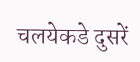चलयेकडे दुसरें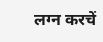लग्न करचें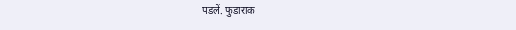पडलें. फुडाराक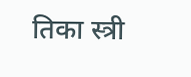तिका स्त्री